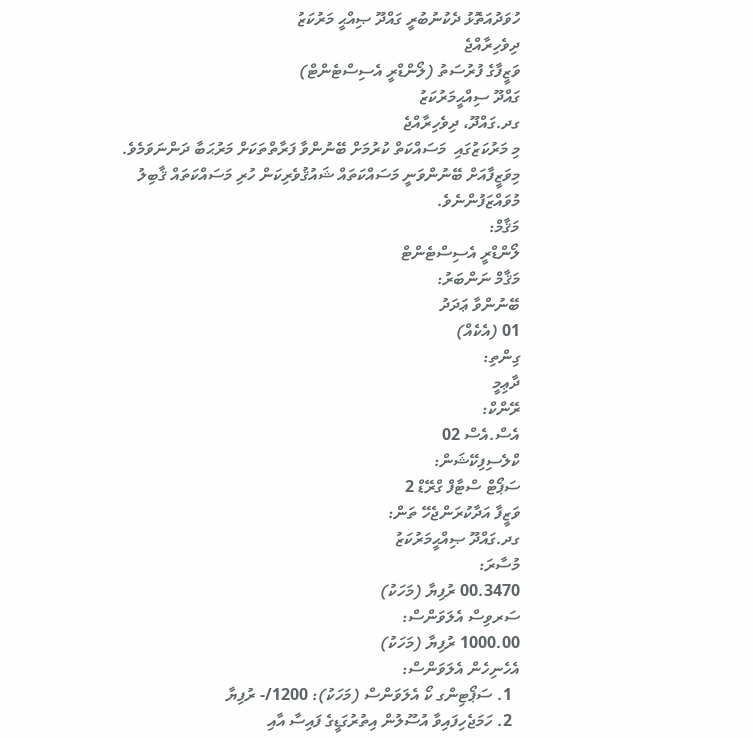ހުވަދުއަތޮޅު ދެކުނުބުރީ ގައްދޫ ޞިއްޙީ މަރުކަޒު
ދިވެހިރާއްޖެ
ވަޒީފާގެ ފުރުސަތު (ލޯންޑްރީ އެސިސްޓެންޓް)
ގައްދޫ ސިއްޙީމަރުކަޒު
ގދ.ގައްދޫ، ދިވެހިރާއްޖެ
މި މަރުކަޒުގައި  މަސައްކަތް ކުރުމަށް ބޭނުންވާ ފަރާތްތަކަށް މަރުޙަބާ ދަންނަވަމެވެ. މިވަޒީފާއަށް ބޭނުންވަނީ މަސައްކަތައް ޝައުޤުވެރިކަން ހުރި މަސައްކަތައް ޤާބިލު މުވައްޒަފުންނެވެ.
މަޤާމް:
ލޯންޑްރީ އެސިސްޓެންޓް
މަޤާމް ނަންބަރު:
ބޭނުންވާ ޢަދަދު
01 (އެކެއް)
ގިންތި:
ދާޢިމީ
ރޭންކް:
އެސް.އެސް 02
ކްލެސިފިކޭޝަން:
ސަޕޯޓް ސްޓާފް ގްރޭޑް 2
ވަޒީފާ އަދާކުރަންޖެހޭ ތަން:
ގދ.ގައްދޫ ޞިއްޙީމަރުކަޒު
މުސާރަ:
00.3470 ރުފިޔާ (މަހަކު)
ސަރވިސް އެލަވަންސް:
1000.00 ރުފިޔާ (މަހަކު)
އެހެނިހެން އެލަވަންސް:
  1. ސަޕޯޓިންގ ކޯ އެލަވަންސް (މަހަކު): 1200/- ރުފިޔާ
  2. ހަމަޖެހިފައިވާ އުސޫލުން އިތުރުގަޑީގެ ފައިސާ އާއި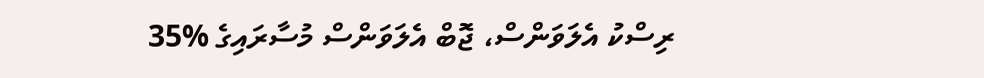ރިސްކު އެލަވަންސް، ޖޮބް އެލަވަންސް މުސާރައިގެ %35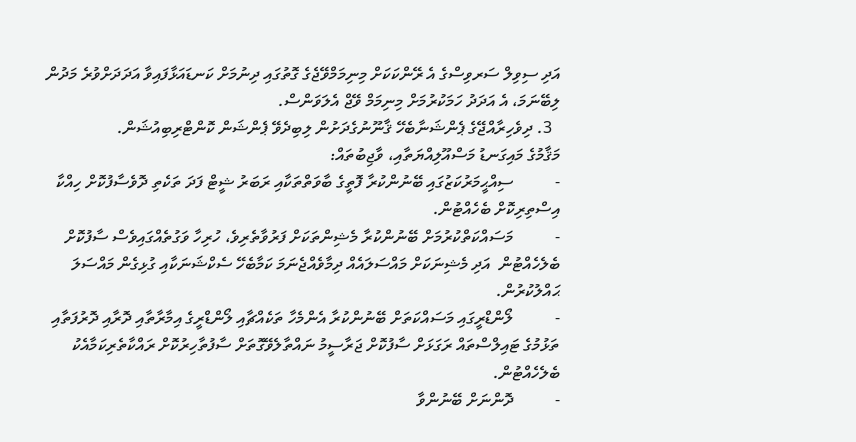އަދި ސިވިލް ސަރވިސްގެ އެ ރޭންކަކަށް މިނިމަމްވޭޖެގެ ގޮތުގައި ދިނުމަށް ކަނޑައަޅާފައިވާ އަދަދަށްވުރެ މަދުން ލިބޭނަމަ، އެ އަދަދު ހަމަކުރުމަށް މިނިމަމް ވޭޖް އެލަވަންސް.
  3. ދިވެހިރާއްޖޭގެ ޕެންޝަނާބެހޭ ޤާނޫނުގެދަށުން ލިބިދެވޭ ޕެންޝަން ކޮންޓްރިބިއުޝަން.
މަޤާމުގެ މައިގަނޑު މަސްއޫލިއްޔަތާއި، ވާޖިބުތައް:
-          ސިއްޙީމަރުކަޒުގައި ބޭނުންކުރާ ފޮތީގެ ބާވަތްތަކާއި ރަބަރު ޝީޓް ފަދަ ތަކެތި ދޮވެސާފުކޮށް ހިއްކާ އިސްތިރިކޮށް ބެހެއްޓުން.
-          މަސައްކަތްކުރުމަށް ބޭނުންކުރާ މެޝިންތަކަށް ފަރުވާތެރިވެ، ހުރިހާ ވަގުތެއްގައިވެސް ސާފުކޮށް ބެލެހެއްޓުން  އަދި މެޝިނަކަށް މައްސަލައެއް ދިމާވެއްޖެނަމަ ކަމާބެހޭ ސެކްޝަނަކާއި ގުޅިގެން މައްސަލަ ޙައްލުކުރުން.
-          ލޯންޑްރީގައި މަސައްކަތަށް ބޭނުންކުރާ އެންމެހާ ތަކެއްޗާއި ލޯންޑްރީގެ އިމާރާތާއި ދޮރާއި ދޮރުފަތާއި ތަޅުމުގެ ޓައިލްސްތައް ރަގަޅަށް ސާފުކޮށް ޖަރާސީމު ނައްތާލެވޭގޮތަށް ސާފުތާހިރުކޮށް ރައްކާތެރިކަމާއެކު ބެލެހެއްޓުން.
-          ދޮންނަށް ބޭނުންވާ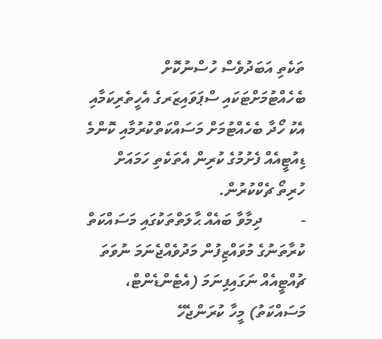ތަކެތި އަބަދުވެސް ހުސްނުކޮށް ބެހެއްޓުމަށްޓަކައި ސްޕަވައިޒަރގެ އެހީތެރިކަމާއި އެކު ހޯދާ ބެހެއްޓުމަށް މަސައްކަތްކުރުމާއި ކޮންމެ ޑިއުޓީއެއް ފެށުމުގެ ކުރިން އެތަކެތި ހަމައަށް ހުރިތޯ ޗެކްކުރުން.
-          ދިމާވާ ބައެއް ޙާލަތްތަކުގައި މަސައްކަތް ކުރާތަނުގެ މުވައްޒިފުން މަދުވެއްޖެނަމަ ނުވަތަ ޗުއްޓީއެއް ނަގައިފިނަމަ (އެޓެންޑެންޓް، މަސައްކަތު) މީހާ ކުރަންޖެހޭ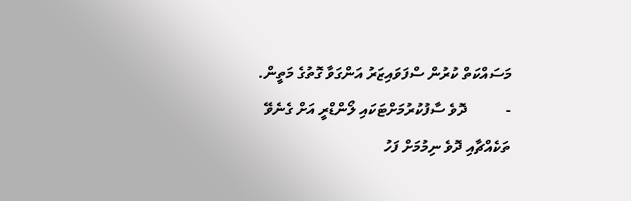މަސައްކަތް ކުރުން ސްފަވައިޒަރު އަންގަވާ ގޮތުގެ މަތީން.
-          ދޮވެ ސާފުކުރުމަށްޓަކައި ލޯންޑްރީ އަށް ގެނެވޭ ތަކެއްޗާއި ދޮވެ ނިމުމަށް ފަހު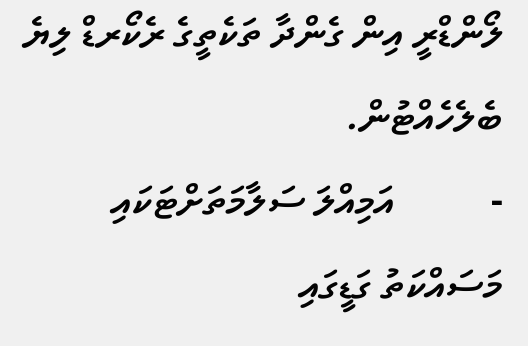ލޯންޑްރީ އިން ގެންދާ ތަކެތީގެ ރެކޯރޑް ލިޔެ ބެލެހެއްޓުން.
-          އަމިއްލަ ސަލާމަތަށްޓަކައި މަސައްކަތު ގަޑީގައި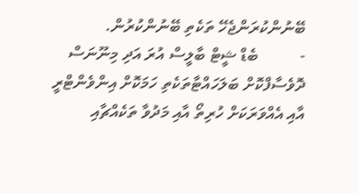ބޭނުންކުރަންޖެހޭ ތަކެތި ބޭނުންކުރުން.
-          ބެޑް ޝީޓް ބާލީސް އުރަ އަދި މިނޫނަސް ދޮވެސާފްކޮށް ބަލަހައްޓާތަކެތި ހަމަކޮށް އިންވެންޓްރީ އާއި އެއްވަރަކަށް ހުރިތޯ އާއި މަދުވާ ތަކެއްޗާއި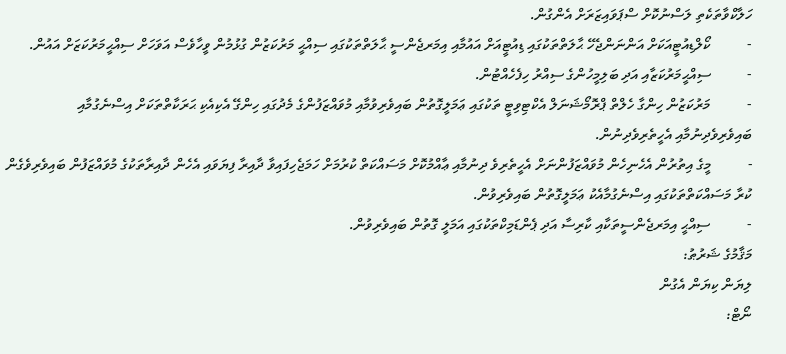ހަލާކްވާތަކެތި ލަސްނުކޮށް ސްޕަވައިޒަރަށް އެންގުން.
-          ކޯލްޑިއުޓީއަކަށް އަންނަންޖެހޭ ޙާލަތްތަކުގައި ޑިއުޓީއަށް އައުމާއި އިމަރޖެންސީ ޙާލަތްތަކުގައި ސިއްޙީ މަރުކަޒުން ގުޅުމުން ވީހާވެސް އަވަހަށް ސިއްޙީމަރުކަޒަށް އައުން.
-          ސިއްޙީމަރުކަޒާއި އަދި ބަލިމީހުންގެ ސިއްރު ހިފެހެއްޓުން.
-          މަރުކަޒުން ހިންގާ ހެލްތް ޕްރޮމޯޝަނަލް އެކްޓިވިޓީ ތަކުގައި ޢަމަލީގޮތުން ބައިވެރިވުމާއި މުވައްޒަފުންގެ މެދުގައި ހިންގޭ އެކިއެކި ޙަރަކާތްތަކަށް އިސްނެގުމާއި ބައިވެރިވެދިނުމާއި އެހީތެރިވެދިނުން.
-          މީގެ އިތުރުން އެހެނިހެން މުވައްޒަފުންނަށް އެހީތެރިވެ ދިނުމާއި ޢާއްމުކޮށް މަސައްކަތް ކުރުމަށް ހަމަޖެހިފައިވާ ދާއިރާ ފިޔަވައި އެހެން ދާއިރާތަކުގެ މުވައްޒަފުން ބައިވެރިވެގެން ކުރާ މަސައްކަތްތަކުގައި އިސްނެގުމާއެކު ޢަމަލީގޮތުން ބައިވެރިވުން.
-          ސިއްޙީ އިމަރޖެންސީތަކާއި ކާރިސާ އަދި ޕެންޑަމިކްތަކުގައި އަމަލީ ގޮތުން ބައިވެރިވުން.
މަޤާމުގެ ޝަރުޠު:
ލިޔަން ކިޔަން އެގުން
ނޯޓް: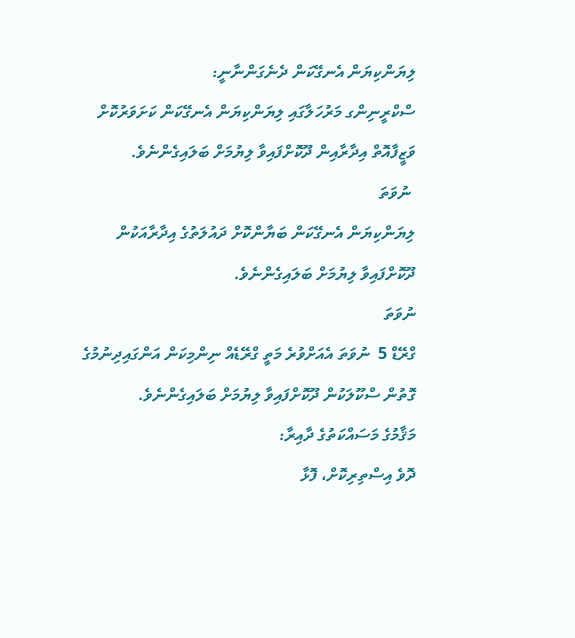ލިޔަންކިޔަން އެނގޭކަން ދެނެގަންނާނީ:
ސްކްރީނިންގ މަރުހަލާގައި ލިޔަންކިޔަން އެނގޭކަން ކަށަވަރުކޮށް ވަޒީފާއޮތް އިދާރާއިން ދޫކޮށްފައިވާ ލިޔުމަށް ބަލައިގެންނެވެ.
 ނުވަތަ
ލިޔަންކިޔަން އެނގޭކަން ބަޔާންކޮށް ދައުލަތުގެ އިދާރާއަކުން ދޫކޮށްފައިވާ ލިޔުމަށް ބަލައިގެންނެވެ.
ނުވަތަ
ގްރޭޑް 5  ނުވަތަ އެއަށްވުރެ މަތީ ގްރޭޑެއް ނިންމިކަން އަންގައިދިނުމުގެ ގޮތުން ސްކޫލަކުން ދޫކޮށްފައިވާ ލިޔުމަށް ބަލައިގެންނެވެ.
މަޤާމުގެ މަސައްކަތުގެ ދާއިރާ:
ދޮވެ އިސްތިރިކޮށް، ފޮޅާ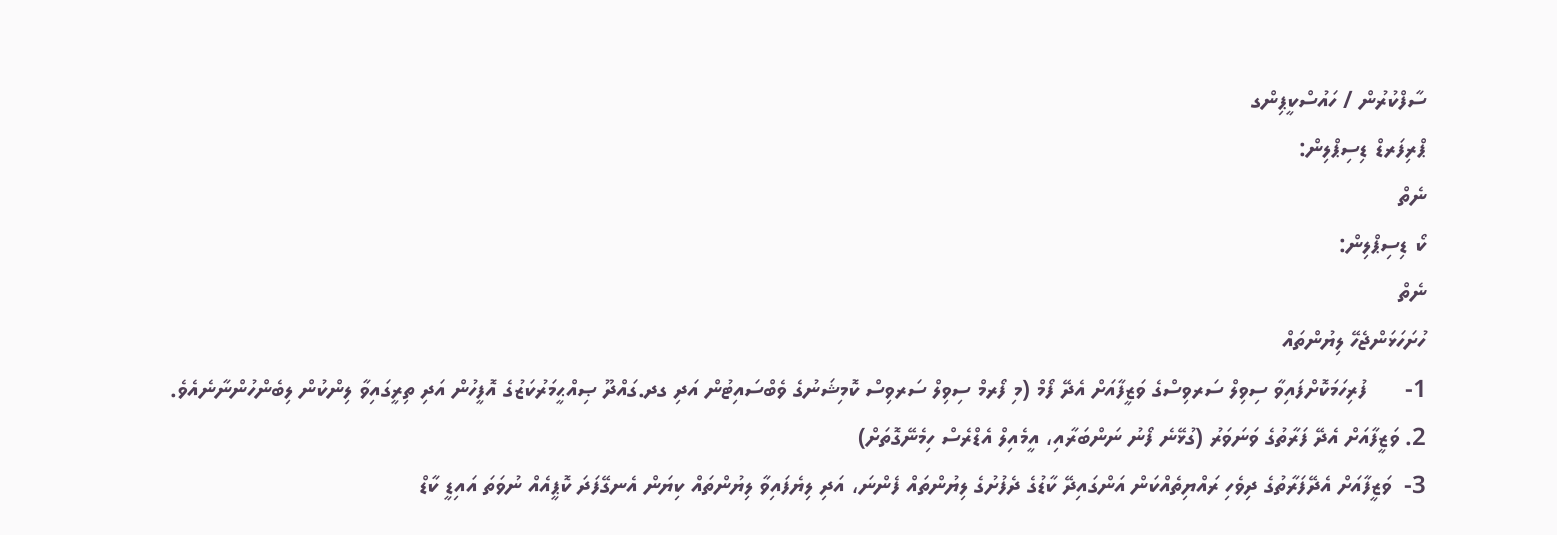ސާފްކުރުން / ހައުސްކީޕިންގ
ޕްރިފަރޑް ޑިސިޕްލިން:
ނެތް
ކޯ ޑިސިޕްލިން:
ނެތް
ހުށަހަޅަންޖެހޭ ލިޔުންތައް
1-      ފުރިހަމަކޮށްފައިވާ ސިވިލް ސަރވިސްގެ ވަޒީފާއަށް އެދޭ ފޯމް (މި ފޯރމް ސިވިލް ސަރވިސް ކޮމިޝަނުގެ ވެބްސައިޓުން އަދި ގދ.ގައްދޫ ޞިއްޙީމަރުކަޒުގެ އޮފީހުން އަދި ތިރީގައިވާ ލިންކުން ލިބެންހުންނާނެއެވެ.
2. ވަޒީފާއަށް އެދޭ ފަރާތުގެ ވަނަވަރު (ގުޅޭނެ ފޯނު ނަންބަރާއި، އީމެއިލް އެޑްރެސް ހިމެނޭގޮތަށް)
3-  ވަޒީފާއަށް އެދޭފަރާތުގެ ދިވެހި ރައްޔިތެއްކަން އަންގައިދޭ ކާޑުގެ ދެފުށުގެ ލިޔުންތައް ފެންނަ، އަދި ލިޔެފައިވާ ލިޔުންތައް ކިޔަން އެނގޭފަދަ ކޮޕީއެއް ނުވަތަ އައިޑީ ކާޑް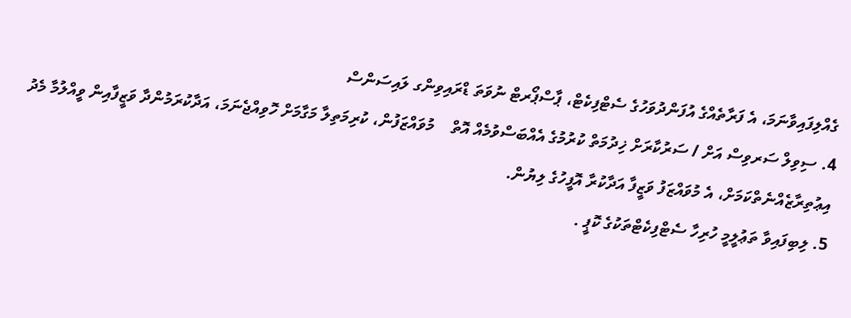ގެއްލިފައިވާނަމަ، އެ ފަރާތެއްގެ އުފަންދުވަހުގެ ސެޓްފިކެޓް، ޕާސްޕޯރޓް ނުވަތަ ޑްރައިވިންގ ލައިސަންސް
4. ސިވިލް ސަރވިސް އަށް / ސަރުކާރަށް ޚިދުމަތް ކުރުމުގެ އެއްބަސްވުމެއް އޮތް    މުވައްޒަފުން، ކުރިމަތިލާ މަގާމަށް ހޮވިއްޖެނަމަ، އަދާކުރަމުންދާ ވަޒީފާއިން ވީއްލުމާ މެދު އިޢުތިރާޒެއްނެތްކަމަށް، އެ މުވައްޒަފު ވަޒީފާ އަދާކުރާ އޮފީހުގެ ލިޔުން.
5. ލިބިފައިވާ ތަޢުލީމީ ހުރިހާ ސެޓްފިކެޓްތަކުގެ ކޮޕީ .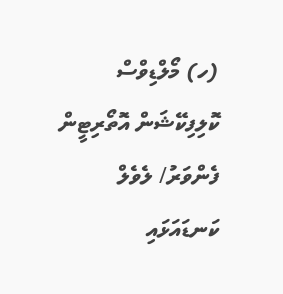(ހ) މޯލްޑިވްސް ކޮލިފިކޭޝަން އޮތޯރިޓީން ފެންވަރު/ ލެވެލް ކަނޑައަޅައި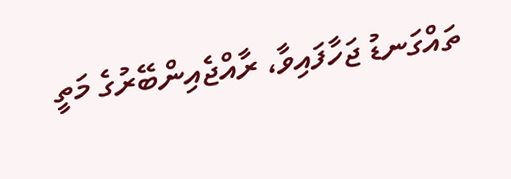ތައްގަނޑު ޖަހާފައިވާ، ރާއްޖެއިންބޭރުގެ މަތީ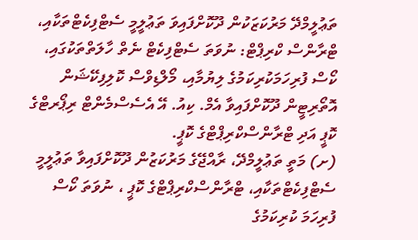ތަޢުލީމްދޭ މަރުކަޒަކުން ދޫކޮށްފައިވަ ތަޢުލީމީ ސެޓްފިކެޓްތަކާއި، ޓްރާންސް ކްރިޕްޓް: ނުވަތަ ސެޓްފިކެޓް ނެތް ހާލަތްތަކުގައި، ކޯސް ފުރިހަމަކުރިކަމުގެ ލިޔުމާއި، މޯލްޑިވްސް ކޮލިފިކޭޝަން އޮތޯރިޓީން ދޫކޮށްފައިވާ އެމް. ކިއު. އޭ އެސެސްމެންޓް ރިޕޯރޓްގެ ކޮޕީ އަދި ޓްރާންސްކްރިޕްޓްގެ ކޮޕީ.
(ށ) މަތީ ތަޢުލީމްދޭ، ރާއްޖޭގެ މަރުކަޒުން ދޫކޮށްފައިވާ ތަޢުލީމީ ސެޓްފިކެޓްތަކާއި، ޓްރާންސްކްރިޕްޓްގެ ކޮޕީ ، ނުވަތަ ކޯސް ފުރިހަމަ ކުރިކަމުގެ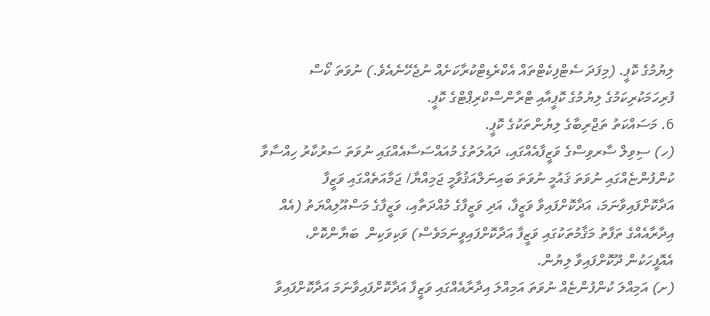ލިޔުމުގެ ކޮޕީ. (މިފަދަ ސެޓްފިކެޓްތައް އެކްރެޑިޓްކުރާކަށެއް ނުޖެހޭނެއެވެ.) ނުވަތަ ކޯސް ފުރިހަމަކުރިކަމުގެ ލިޔުމުގެ ކޮޕީއާއި ޓްރާންސްކްރިޕްޓްގެ ކޮޕީ.
6. މަސައްކަތު ތަޖްރިބާގެ ލިޔުންތަކުގެ ކޮޕީ.
(ހ) ސިވިލް ސާރވިސްގެ ވަޒީފާއެއްގައި، ދައުލަތުގެ މުއައްސަސާއެއްގައި ނުވަތަ ސަރުކާރު ހިއްސާވާ ކުންފުންޏެއްގައި ނުވަތަ ޤައުމީ ނުވަތަ ބައިނަލްއަޤުވާމީ ޖަމިއްޔާ/ ޖަމާއަތެއްގައި ވަޒީފާ އަދާކޮށްފައިވާނަމަ، އަދާކޮށްފައިވާ ވަޒީފާ، އަދި ވަޒީފާގެ މުއްދަތާއި، ވަޒީފާގެ މަސްއޫލިއްޔަތު (އެއް އިދާރާއެއްގެ ތަފާތު މަޤާމުތަކުގައި ވަޒީފާ އަދާކޮށްފައިވީނަމަވެސް) ވަކިވަކިން  ބަޔާންކޮށް، އެއޮފީހަކުން ދޫކޮށްފައިވާ ލިޔުން.
(ށ) އަމިއްލަ ކުންފުންޏެއް ނުވަތަ އަމިއްލަ އިދާރާއެއްގައި ވަޒީފާ އަދާކޮށްފައިވާނަމަ އަދާކޮށްފައިވާ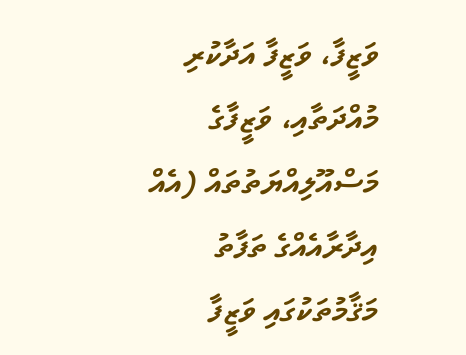ވަޒީފާ، ވަޒީފާ އަދާކުރި މުއްދަތާއި، ވަޒީފާގެ މަސްއޫލިއްޔަތުތައް (އެއް އިދާރާއެއްގެ ތަފާތު މަޤާމުތަކުގައި ވަޒީފާ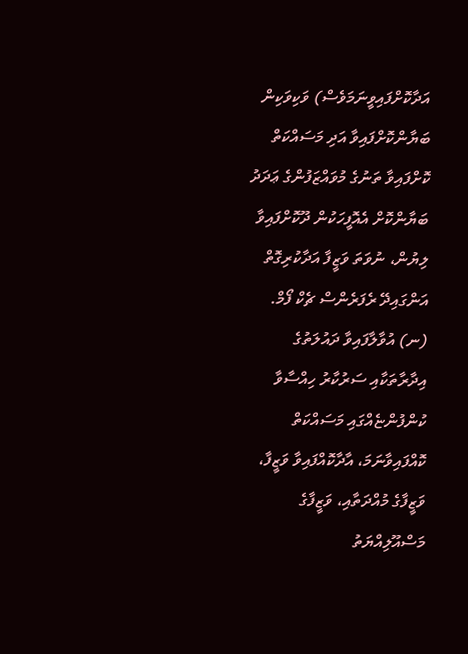އަދާކޮށްފައިވީނަމަވެސް) ވަކިވަކިން  ބަޔާންކޮށްފައިވާ އަދި މަސައްކަތް ކޮށްފައިވާ ތަނުގެ މުވައްޒަފުންގެ ޢަދަދު ބަޔާންކޮށް އެއޮފީހަކުން ދޫކޮށްފައިވާ ލިޔުން، ނުވަތަ ވަޒީފާ އަދާކުރިގޮތް އަންގައިދޭ ރެފަރެންސް ޗެކް ފޯމް.
(ނ) އުވާލާފައިވާ ދައުލަތުގެ އިދާރާތަކާއި ސަރުކާރު ހިއްސާވާ ކުންފުންޏެއްގައި މަސައްކަތް ކޮއްފައިވާނަމަ، އާދާކޮއްފައިވާ ވަޒީފާ، ވަޒީފާގެ މުއްދަތާއި، ވަޒީފާގެ މަސްއޫލިއްޔަތު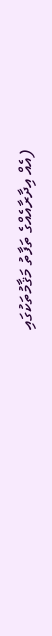(އެއް އިދާރާއެއްގެ ތަފާތު މަޤާމުތަކުގައި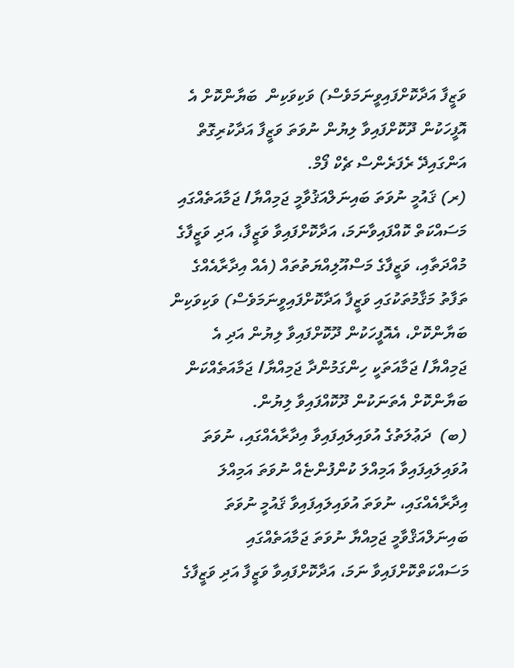ވަޒީފާ އަދާކޮށްފައިވީނަމަވެސް) ވަކިވަކިން  ބަޔާންކޮށް އެ އޮފީހަކުން ދޫކޮށްފައިވާ ލިޔުން ނުވަތަ ވަޒީފާ އަދާކުރިގޮތް އަންގައިދޭ ރެފަރެންސް ޗެކް ފޯމް.
(ރ) ޤައުމީ ނުވަތަ ބައިނަލްއަޤުވާމީ ޖަމިއްޔާ/ ޖަމާއަތެއްގައި މަސައްކަތް ކޮއްފައިވާނަމަ، އަދާކޮށްފައިވާ ވަޒީފާ، އަދި ވަޒީފާގެ މުއްދަތާއި، ވަޒީފާގެ މަސްއޫލިއްޔަތުތައް (އެއް އިދާރާއެއްގެ ތަފާތު މަޤާމުތަކުގައި ވަޒީފާ އަދާކޮށްފައިވީނަމަވެސް) ވަކިވަކިން  ބަޔާންކޮށް، އެއޮފީހަކުން ދޫކޮށްފައިވާ ލިޔުން އަދި އެ ޖަމިއްޔާ/ ޖަމާއަތަކީ ހިންގަމުންދާ ޖަމިއްޔާ/ ޖަމާއަތެއްކަން ބަޔާންކޮށް އެތަނަކުން ދޫކޮއްފައިވާ ލިޔުން.
(ބ)  ދަޢުލަތުގެ އުވައިލައިފައިވާ އިދާރާއެއްގައި، ނުވަތަ އުވައިލައިފައިވާ އަމިއްލަ ކުންފުންޏެއް ނުވަތަ އަމިއްލަ އިދާރާއެއްގައި، ނުވަތަ އުވައިލައިފައިވާ ޤައުމީ ނުވަތަ ބައިނަލްއަޤްވާމީ ޖަމިއްޔާ ނުވަތަ ޖަމާއަތެއްގައި މަސައްކަތްކޮށްފައިވާ ނަމަ، އަދާކޮށްފައިވާ ވަޒީފާ އަދި ވަޒީފާގެ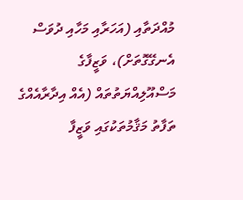މުއްދަތާއި (އަހަރާއި މަހާއި ދުވަސް އެނގޭގޮތަށް)، ވަޒީފާގެ މަސްއޫލިއްޔަތުތައް (އެއް އިދާރާއެއްގެ ތަފާތު މަޤާމުތަކުގައި ވަޒީފާ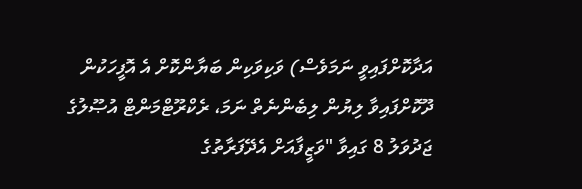އަދާކޮށްފައިވީ ނަމަވެސް) ވަކިވަކިން ބަޔާންކޮށް އެ އޮފީހަކުން ދޫކޮށްފައިވާ ލިޔުން ލިބެންނެތް ނަމަ، ރެކްރޫޓްމަންޓް އުޞޫލުގެ ޖަދުވަލު 8 ގައިވާ "ވަޒީފާއަށް އެދޭފަރާތުގެ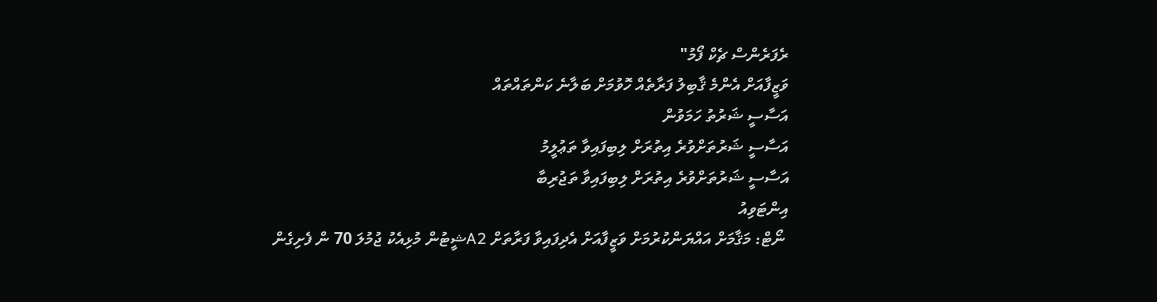ރެފަރެންސް ޗެކް ފޯމު"
ވަޒީފާއަށް އެންމެ ޤާބިލު ފަރާތެއް ހޮވުމަށް ބަލާނެ ކަންތައްތައް
އަސާސީ ޝަރުތު ހަމަވުން
އަސާސީ ޝަރުތަށްވުރެ އިތުރަށް ލިބިފައިވާ ތަޢުލީމު
އަސާސީ ޝަރުތަށްވުރެ އިތުރަށް ލިބިފައިވާ ތަޖުރިބާ
އިންޓަވިއު
 ނޯޓް: މަޤާމަށް އައްޔަންކުރުމަށް ވަޒީފާއަށް އެދިފައިވާ ފަރާތަށް A2ޝީޓުން މުޅިއެކު ޖުމުލަ 70 ން ފެށިގެން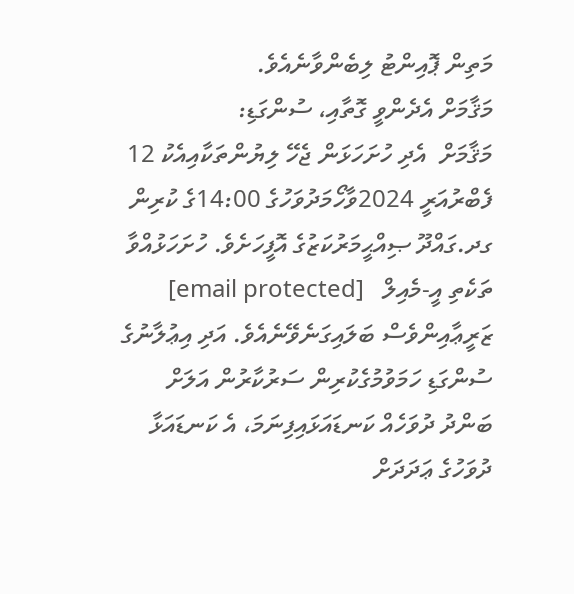މަތިން ޕޮއިންޓު ލިބެންވާނެއެވެ.
މަޤާމަށް އެދެންވީ ގޮތާއި، ސުންގަޑި:
މަޤާމަށް  އެދި ހުށަހަޅަން ޖެހޭ ލިޔުންތަކާއިއެކު 12 ފެބްރުއަރީ 2024ވާހޯމަދުވަހުގެ 14:00ގެ ކުރިން ގދ.ގައްދޫ ޞިއްޙީމަރުކަޒުގެ އޮފީހަށެވެ. ހުށަހަޅުއްވާ ތަކެތި އީ-މެއިލް   [email protected] ޒަރީޢާއިންވެސް ބަލައިގަނެވޭނެއެވެ. އަދި އިޢުލާނުގެ ސުންގަޑި ހަމަވުމުގެކުރިން ސަރުކާރުން އަލަށް ބަންދު ދުވަހެއް ކަނޑައަޅައިފިނަމަ، އެ ކަނޑައަޅާ ދުވަހުގެ ޢަދަދަށް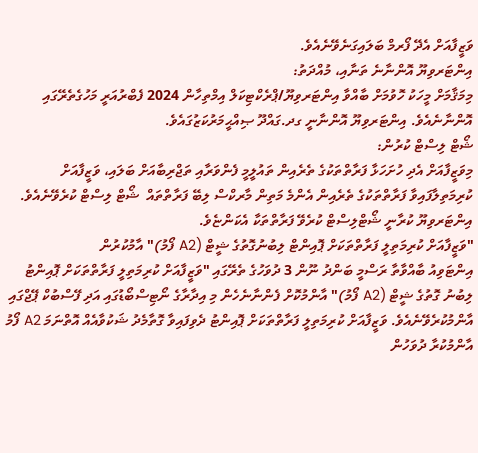ވަޒީފާއަށް އެދޭ ފޯރމް ބަލައިގަނެވޭނެއެވެ.
އިންޓަރވިޔޫ އޮންނާނެ ތަނާއި، މުއްދަތު:
މިމަޤާމަށް މީހަކު ހޮވުމަށް ބާއްވާ އިންޓަރވިޔޫ/ޕްރެކްޓިކަލް އިމްތިހާން 2024 ފެބްރުއަރީ މަހުގެތެރޭގައި އޮންނާނެއެވެ. އިންޓަރވިޔޫ އޮންނާނީ ގދ.ގައްދޫ ޞިއްޙީމަރުކަޒުގައެވެ.
ޝޯޓް ލިސްޓް ކުރުން:
މިވަޒީފާއަށް އެދި ހުށަހަޅާ ފަރާތްތަކުގެ ތެރެއިން ތައުލީމީ ފެންވަރާއި ތަޖްރިބާއަށް ބަލައި، ވަޒީފާއަށް ކުރިމަތިލާފައިވާ ފަރާތްތަކުގެ ތެރެއިން އެންމެ މަތިން މާރކްސް ލިބޭ ފަރާތްތައް  ޝޯޓް ލިސްޓް ކުރެވޭނެއެވެ. އިންޓަރވިޔޫ ކުރާނީ ޝޯޓްލިސްޓް ކުރެވޭ ފަރާތްތަކާ އެކަންޏެވެ.
"ވަޒީފާއަށް ކުރިމަތިލީ ފަރާތްތަކަށް ޕޮއިންޓް ލިބުނުގޮތުގެ ޝީޓް (A2 ފޯމު)" އާމުކުރުން
އިންޓަވިއު ބާއްވާތާ ރަސްމީ ބަންދު ނޫން 3 ދުވަހުގެ ތެރޭގައި "ވަޒީފާއަށް ކުރިމަތިލީ ފަރާތްތަކަށް ޕޮއިންޓު ލިބުނު ގޮތުގެ ޝީޓް (A2 ފޯމު)" އާންމުކޮށް ފެންނާނެހެން މި އިދާރާގެ ނޯޓިސްބޯޑުގައި އަދި ފޭސްބުކް ޕޭޖްގައި އާންމުކުރެވޭނެއެވެ. ވަޒީފާއަށް ކުރިމަތިލީ ފަރާތްތަކަށް ޕޮއިންޓު ދެވިފައިވާ ގޮތާމެދު ޝަކުވާއެއް އޮތްނަމަ A2 ފޯމު އާންމުކުރާ ދުވަހުން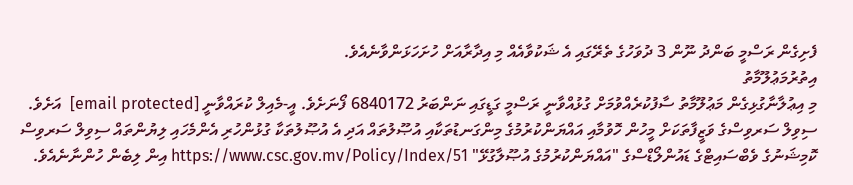ފެށިގެން ރަސްމީ ބަންދު ނޫން 3 ދުވަހުގެ ތެރޭގައި އެ ޝަކުވާއެއް މި އިދާރާއަށް ހުށަހަޅަންވާނެއެވެ.
އިތުރުމަޢުލޫމާތު
މި އިޢުލާނާގުޅިގެން މަޢުލޫމާތު ސާފުކުރެއްވުމަށް ގުޅުއްވާނީ ރަސްމީ ގަޑީގައި ނަންބަރު 6840172 ފޯނަށެވެ. އީ-މެއިލް ކުރައްވާނީ [email protected]  އަށެވެ.
ސިވިލް ސަރވިސްގެ ވަޒީފާތަކަށް މީހުން ހޮވުމާއި އައްޔަންކުރުމުގެ މިންގަނޑުތަކާއި އުޞޫލުތައް އަދި އެ އުޞޫލުތަކާ ގުޅުންހުރި އެންމެހައި ލިޔުންތައް ސިވިލް ސަރވިސް ކޮމިޝަނުގެ ވެބްސައިޓްގެ ޑައުންލޯޑްސްގެ "އައްޔަންކުރުމުގެ އުޞޫލާގުޅޭ" https://www.csc.gov.mv/Policy/Index/51 އިން ލިބެން ހުންނާނެއެވެ.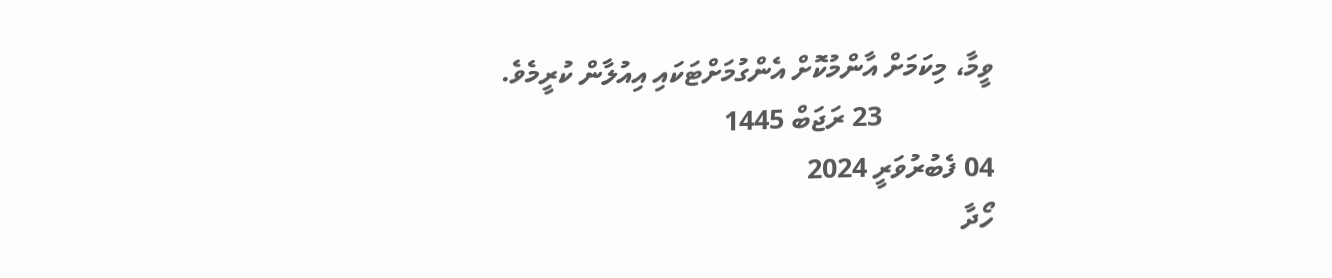ވީމާ، މިކަމަށް އާންމުކޮށް އެންގުމަށްޓަކައި އިއުލާން ކުރީމެވެ.
                23 ރަޖަބް 1445
04 ފެބުރުވަރީ 2024
ހޯދާ